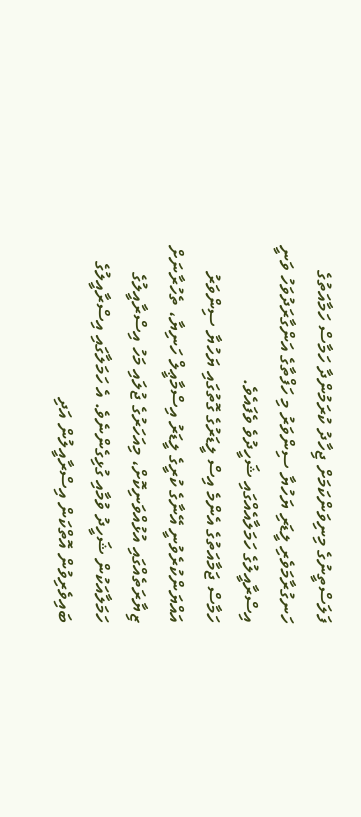ފަލަސްތީނުގެ މިނިވަންކަމަށް ޖިހާދު ކުރަމުންދާ ހަމާސް ހަމާއަތުގެ ހަނގުރާމަވެރި ލީޑަރި ޔަހުޔާ ސިންވަރު މި ހަފްތާގެ އަންގާރަދުވަހު ވަނީ އިސްރާއީލުގެ ހަމަލާއެއްގައި ޝަހީދުވެ ވެފައެވެ.
ހަމާސް ޖަމާއަތުގެ އެންމެ އިސް ލީޑަރުގެ ގޮތުގައި ޔަހުޔާ ސިންވަރު އައްޔަންކުރެވުނީ އޭނާގެ ކުރީގެ ލީޑަރު އިސްމާޢީލް ހަނިޔާ، ތެހުރާނަށް ޒިޔާރަތެއްގައި އުޅުއްވަނިކޮށް، މިއަހަރުގެ ޖުލައި މަހު އިސްރާއީލުގެ ހަމަލާއަކުން ޝަހީދު ވުމާއި ގުޅިގެންނެވެ. އެ ހަމަލާގައި އިސްރާއީލުގެ ބައިވެރިވުން އޮތްކަން އިސްރާއީލުން އަދި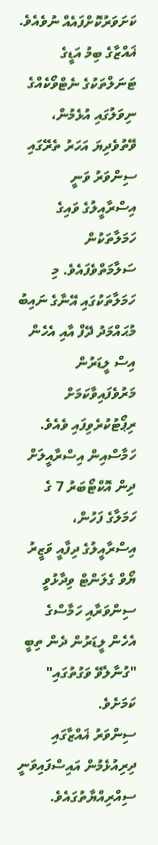ކަށަވަރުކޮށްފައެއް ނުވެއެވެ.
ޣައްޒާގެ ބިމު އަޑީގެ ޓަނަލްތަކުގެ ނެޓްވޯކެއްގެ ނިވަލުގައި އުޅެމުން، ވޭތުވެދިޔަ އަހަރު ތެރޭގައި ސިންވަރު ވަނީ އިސްރާއީލުގެ ވައިގެ ހަމަލާތަކުން ސަލާމަތްވެފައެވެ. މި ހަމަލާތަކުގައި އޭނާގެ ނައިބު މުޙައްމަދު ދޭފް އާއި އެހެން އިސް ލީޑަރުން މަރުވެފައިވާކަމަށް ރިޕޯޓުކުރެވިފައި ވެއެވެ.
ހަމާސްއިން އިސްރާއީލަށް ދިން އޮކްޓޯބަރު 7 ގެ ހަމަލާގެ ފަހުން، އިސްރާއީލުގެ ދިފާއީ ވަޒީރު ޔޯވް ގެލަންޓް ވިދާޅުވީ ސިންވަރާއި ހަމާސްގެ އެހެން ލީޑަރުން ދެން ތިބީ "ގުނާލެވޭ ވަގުތުގައި" ކަމަށެވެ.
ސިންވަރު ޣައްޒާގައި ދިރިއުޅެމުން އައިސްފައިވަނީ ސިއްރިއްޔާތުގައެވެ.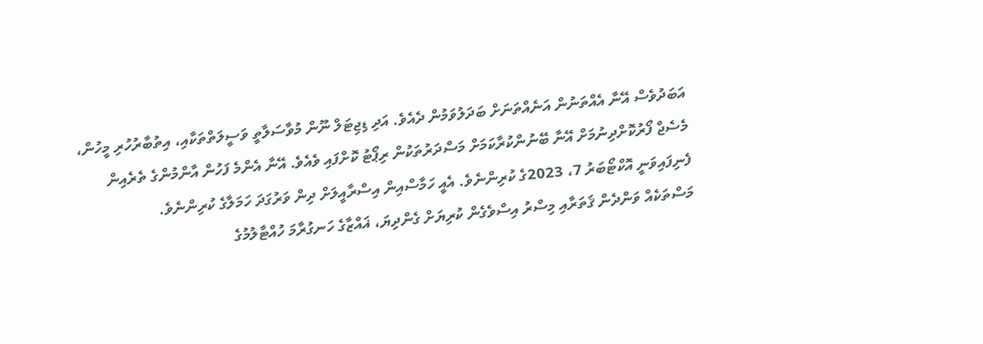އަބަދުވެސް އޭނާ އެއްތަނުން އަނެއްތަނަށް ބަދަލުވަމުން ދެއެވެ. އަދި ޑިޖިޓަލް ނޫން މުވާސަލާތީ ވަސީލަތްތަކާއި، އިތުބާރުހުރި މީހުން، މެސެޖް ފޯރުކޮށްދިނުމަށް އޭނާ ބޭނުންކުރާކަމަށް މަސްދަރުތަކުން ރިޕޯޓު ކޮށްފައި ވެއެވެ. އޭނާ އެންމެ ފަހުން އާންމުންގެ ތެރެއިން ފެނިފައިވަނީ އޮކްޓޯބަރު 7، 2023ގެ ކުރިންނެވެ. އެއީ ހަމާސްއިން އިސްރާއީލަށް ދިން ވަރުގަދަ ހަމަލާގެ ކުރިންނެވެ.
މަސްތަކެއް ވަންދެން ޤަތަރާއި މިސްރު އިސްވެގެން ކުރިޔަށް ގެންދިޔަ، ޣައްޒާގެ ހަނގުރާމަ ހުއްޓާލުމުގެ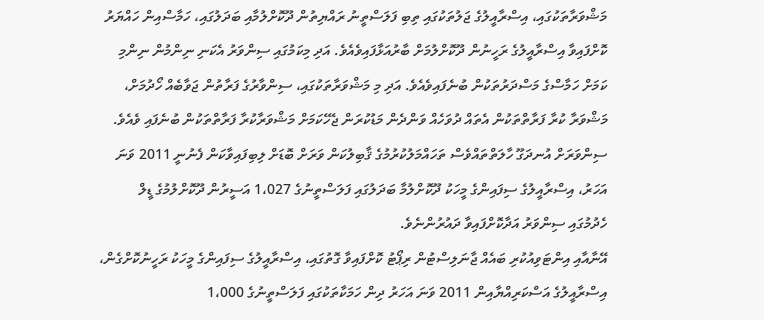މަޝްވަރާތަކުގައި، އިސްރާއީލުގެ ޖަލުތަކުގައި ތިބި ފަލަސްތީނު ރައްޔިތުން ދޫކޮށްލުމާއި ބަދަލުގައި، ހަމާސްއިން ހައްޔަރު ކޮށްފައިވާ އިސްރާއީލުގެ ރަހީނުން ދޫކޮށްލުމަށް ބާރުއަޅާފައިވެއެވެ. އަދި މިކަމުގައި ސިންވަރު އެކަނި ނިންމުން ނިންމި ކަމަށް ހަމާސްގެ މަސްދަރުތަކުން ބުނެފައިވެއެވެ. އަދި މި މަޝްވަރާތަކުގައި، ސިންވާރުގެ ފަރާތުން ޖަވާބެއް ހޯދުމަށް، މަޝްވަރާ ކުރާ ފަރާތްތަކުން އެތައް ދުވަހެއް ވަންދެން މަޑުކުރަން ޖެހޭކަމަށް މަޝްވަރާކުރާ ފަރާތްތަކުން ބުނެފައި ވެއެވެ.
ސިންވަރަށް އުނދަގޫ ހާލަތްތައްވެސް ތަހައްމަލުކުރުމުގެ ޤާބިލުކަން ވަރަށް ބޮޑަށް ލިބިފައިވާކަން ފެނުނީ 2011 ވަނަ އަހަރު، އިސްރާއީލުގެ ސިފައިންގެ މީހަކު ދޫކޮށްލުމާ ބަދަލުގައި ފަލަސްތީނުގެ 1،027 އަސީރުން ދޫކޮށްލުމުގެ ޑީލް ހެދުމުގައި ސިންވަރު އަދާކޮށްފައިވާ ދައުރުންނެވެ.
އޭނާއާއި އިންޓަވިއުކުރި ބައެއް ޖާނަލިސްޓުން ރިޕޯޓު ކޮށްފައިވާ ގޮތުގައި، އިސްރާއީލުގެ ސިފައިންގެ މީހަކު ރަހީނުކޮށްގެން، އިސްރާއީލުގެ އަސްކަރިއްޔާއިން 2011 ވަނަ އަހަރު ދިން ހަމަކާތަކުގައި ފަލަސްތީނުގެ 1،000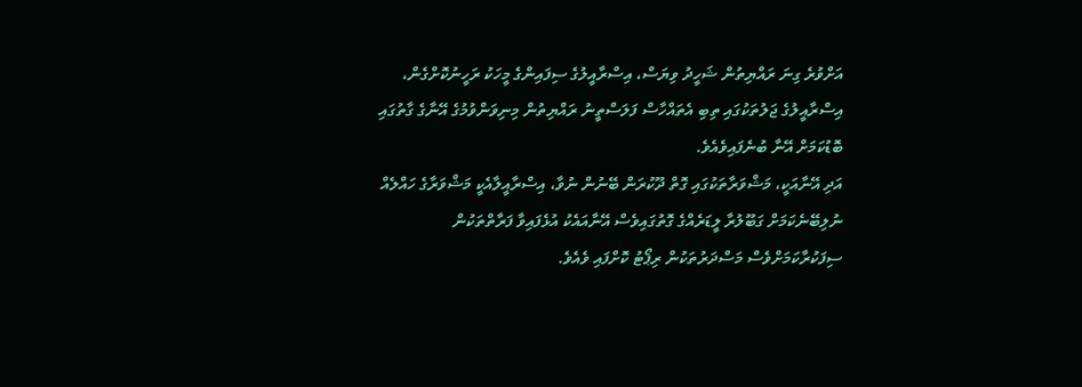އަށްވުރެ ގިނަ ރައްޔިތުން ޝަހީދު ވިޔަސް، އިސްރާއީލުގެ ސިފައިންގެ މީހަކު ރަހީނުކޮށްގެން، އިސްރާއީލުގެ ޖަލުތަކުގައި ތިބި އެތައްހާސް ފަލަސްތީނު ރައްޔިތުން މިނިވަންވުމުގެ އޭނާގެ ގާތުގައި ބޮޑުކަމަށް އޭނާ ބުނެފައިވެއެވެ.
އަދި އޭނާއަކީ، މަޝްވަރާތަކުގައި ގޮތް ދޫކުރަން ބޭނުން ނުވާ، އިސްރާއީލާއެކީ މަޝްވަރާގެ ހައްލެއް ނުލިބޭނެކަމަށް ގަބޫލުރާ ލީޑަރެއްގެ ގޮތުގައިވެސް އޭނާއައެކު އުޅެފައިވާ ފަރާތްތަކުން ސިފަކުރާކަމަށްވެސް މަސްދަރުތަކުން ރިޕޯޓު ކޮށްފައި ވެއެވެ.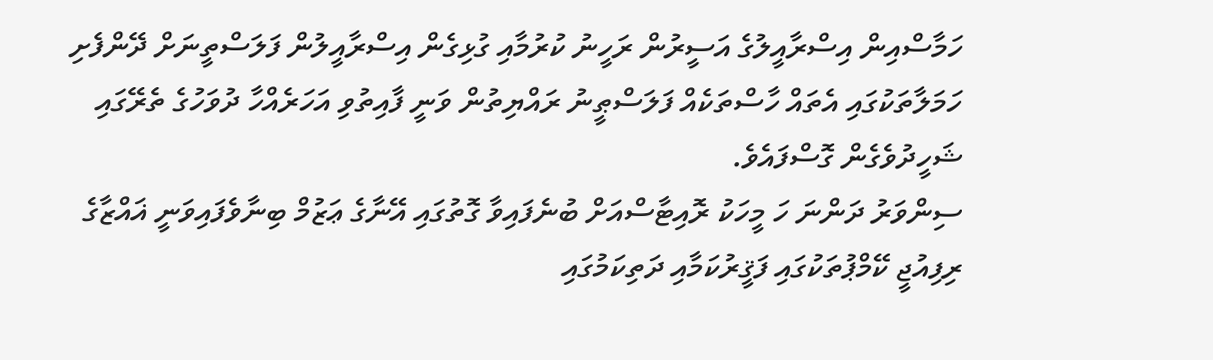ހަމާސްއިން އިސްރާއީލުގެ އަސީރުން ރަހީނު ކުރުމާއި ގުޅިގެން އިސްރާއީލުން ފަލަސްތީނަށް ދޭންފެށި ހަމަލާތަކުގައި އެތައް ހާސްތަކެއް ފަލަސްޠީނު ރައްޔިތުން ވަނީ ފާއިތުވި އަހަރެއްހާ ދުވަހުގެ ތެރޭގައި ޝަހީދުވެގެން ގޮސްފައެވެ.
ސިންވަރު ދަންނަ ހަ މީހަކު ރޮއިޓާސްއަށް ބުނެފައިވާ ގޮތުގައި އޭނާގެ ޢަޒުމް ބިނާވެފައިވަނީ ޣައްޒާގެ ރިފިއުޖީ ކޭމްޕުތަކުގައި ފަޤީރުކަމާއި ދަތިކަމުގައި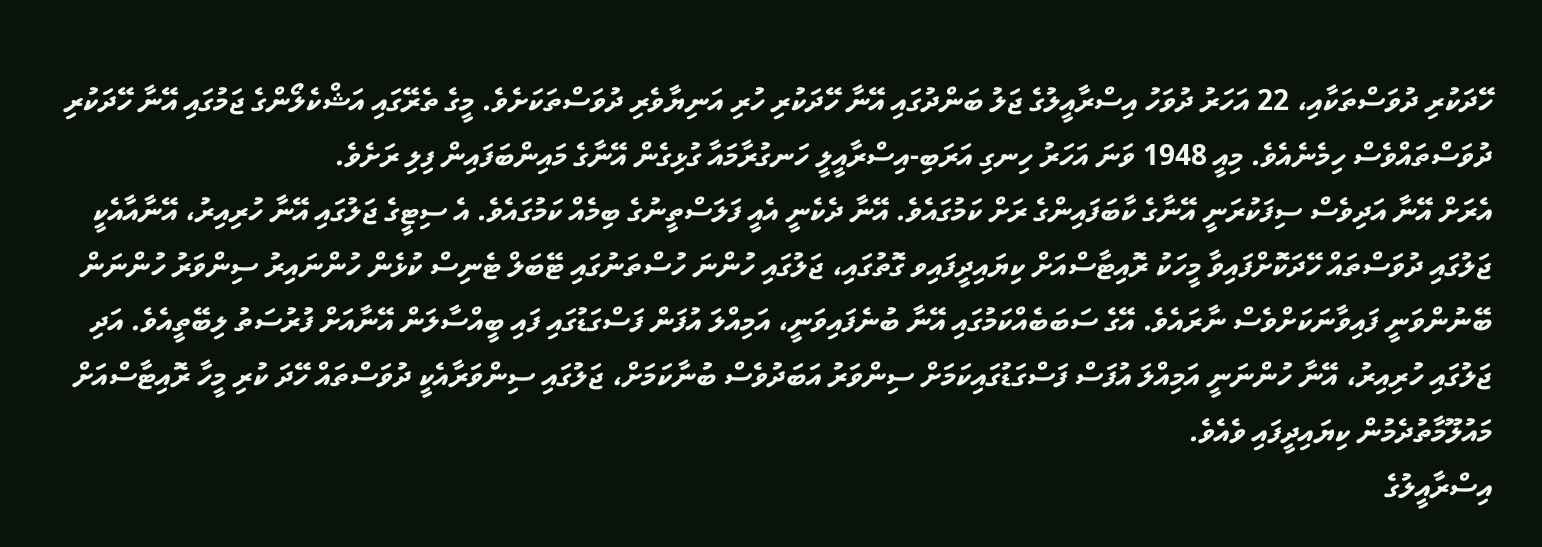ހޭދަކުރި ދުވަސްތަކާއި، 22 އަހަރު ދުވަހު އިސްރާއީލުގެ ޖަލު ބަންދުގައި އޭނާ ހޭދަކުރި ހުރި އަނިޔާވެރި ދުވަސްތަކަށެވެ. މީގެ ތެރޭގައި އަޝްކެލޯންގެ ޖަމުގައި އޭނާ ހޭދަކުރި ދުވަސްތައްވެސް ހިމެނެއެވެ. މިއީ 1948 ވަނަ އަހަރު ހިނގި އަރަބި-އިސްރާއީލީ ހަނގުރާމައާ ގުޅިގެން އޭނާގެ މައިންބަފައިން ފިލި ރަށެވެ.
އެރަށް އޭނާ އަދިވެސް ސިފަކުރަނީ އޭނާގެ ކާބަފައިންގެ ރަށް ކަމުގައެވެ. އޭނާ ދެކެނީ އެއީ ފަލަސްތީނުގެ ބިމެއް ކަމުގައެވެ. އެ ސިޓީގެ ޖަލުގައި އޭނާ ހުރިއިރު، އޭނާއާއެކީ ޖަލުގައި ދުވަސްތައް ހޭދަކޮށްފައިވާ މީހަކު ރޮއިޓާސްއަށް ކިޔައިދީފައިވ ގޮތުގައި، ޖަލުގައި ހުންނަ ހުސްތަނުގައި ޓޭބަލް ޓެނިސް ކުޅެން ހުންނައިރު ސިންވަރު ހުންނަން ބޭނުންވަނީ ފައިވާނަކަށްވެސް ނާރައެވެ. އޭގެ ސަބަބެއްކަމުގައި އޭނާ ބުނެފައިވަނީ، އަމިއްލަ އުފަން ފަސްގަޑުގައި ފައި ބީއްސާލަން އޭނާއަށް ފުރުސަތު ލިބޭތީއެވެ. އަދި ޖަލުގައި ހުރިއިރު، އޭނާ ހުންނަނީ އަމިއްލަ އުފަސް ފަސްގަޑުގައިކަމަށް ސިންވަރު އަބަދުވެސް ބުނާކަމަށް، ޖަލުގައި ސިންވަރާއެކީ ދުވަސްތައް ހޭދަ ކުރި މީހާ ރޮއިޓާސްއަށް މައުލޫމާތުދެމުން ކިޔައިދީފައި ވެއެވެ.
އިސްރާއީލުގެ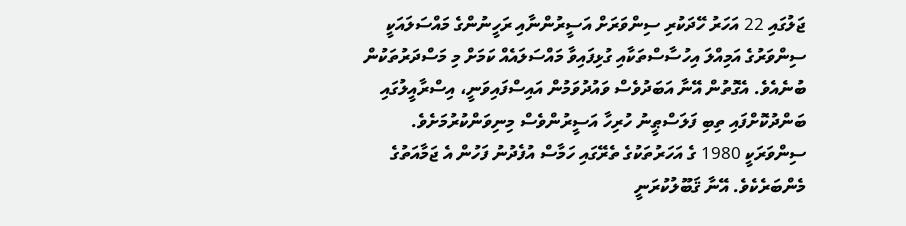ޖަލުގައި 22 އަހަރު ހޭދަކުރި ސިންވަރަށް އަސީރުންނާއި ރަހީނުންގެ މައްސަލައަކީ ސިންވަރުގެ އަމިއްލަ އިހުސާސްތަކާއި ގުޅިފައިވާ މައްސަލައެއް ކަމަށް މި މަސްދަރުތަކުން ބުނެއެވެ. އެގޮތުން އޭނާ އަބަދުވެސް ވައުދުވަމުން އައިސްފައިވަނީ، އިސްރާއީލުގައި ބަންދުކޮށްފައި ތިބި ފަލަސްޠީނު ހުރިހާ އަސީރުންވެސް މިނިވަންކުރުމަށެވެ.
ސިންވަރަކީ 1980 ގެ އަހަރުތަކުގެ ތެރޭގައި ހަމާސް އުފެދުނު ފަހުން އެ ޖަމާއަތުގެ މެންބަރެކެވެ. އޭނާ ޤަބޫލުކުރަނީ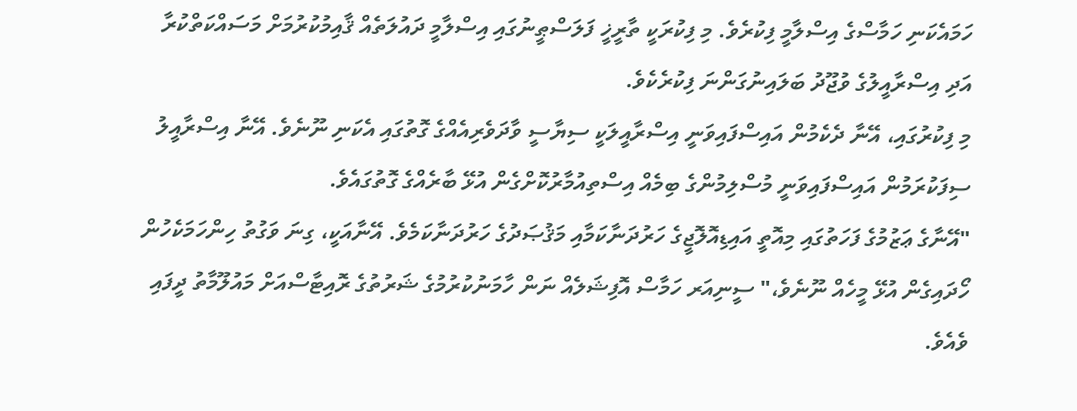ހަމައެކަނި ހަމާސްގެ އިސްލާމީ ފިކުރެވެ. މި ފިކުރަކީ ތާރީޚީ ފަލަސްޠީނުގައި އިސްލާމީ ދައުލަތެއް ޤާއިމުކުރުމަށް މަސައްކަތްކުރާ އަދި އިސްރާއީލުގެ ވުޖޫދު ބަލައިނުގަންނަ ފިކުރެކެވެ.
މި ފިކުރުގައި، އޭނާ ދެކެމުން އައިސްފައިވަނީ އިސްރާއީލަކީ ސިޔާސީ ވާދަވެރިއެއްގެ ގޮތުގައި އެކަނި ނޫނެވެ. އޭނާ އިސްރާއީލު ސިފަކުރަމުން އައިސްފައިވަނީ މުސްލިމުންގެ ބިމެއް އިސްތިއުމާރުކޮށްގެން އުޅޭ ބާރެއްގެ ގޮތުގައެވެ.
"އޭނާގެ ޢަޒުމުގެ ފަހަތުގައި މިއޮތީ އައިޑިއޮލޮޖީގެ ހަރުދަނާކަމާއި މަޤުޞަދުގެ ހަރުދަނާކަމެވެ. އޭނާއަކީ، ގިނަ ވަގުތު ހިންހަމަކެހުން ހޯދައިގެން އުޅޭ މީހެއް ނޫނެވެ،" ސީނިއަރ ހަމާސް އޮފިޝަލެއް ނަން ހާމަނުކުރުމުގެ ޝަރުތުގެ ރޮއިޓާސްއަށް މައުލޫމާތު ދީފައި ވެއެވެ.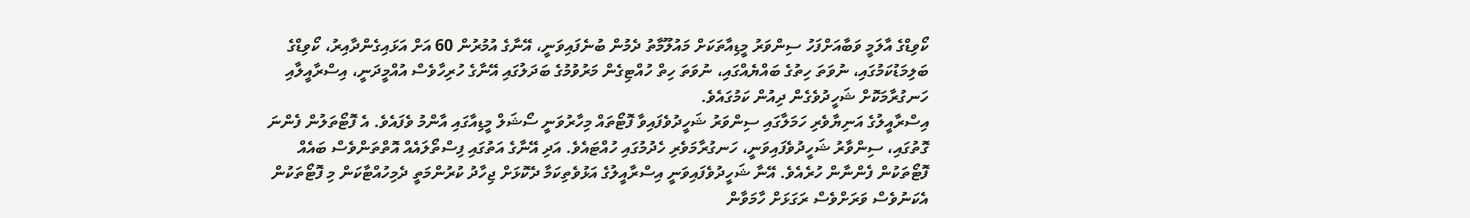ކޯވިޑްގެ އާލަމީ ވަބާއަށްފަހު ސިންވަރު މީޑިއާތަކަށް މައުލޫމާތު ދެމުން ބުނެފައިވަނީ، އޭނާގެ އުމުރުން 60 އަށް އަޅައިގެންދާއިރު، ކޯވިޑްގެ ބަލިމަޑުކަމުގައި، ނުވަތަ ހިތުގެ ބައްޔެއްގައި، ނުވަތަ ހިތް ހުއްޓިގެން މަރުވުމުގެ ބަދަލުގައި އޭނާގެ ހުރިހާވެސް އުއްމީދަނީ، އިސްރާއީލާއި ހަނގުރާމަކޮށް ޝަހީދުވެގެން ދިއުން ކަމުގައެވެ.
އިސްރާއީލުގެ އަނިޔާވެރި ހަމަލާގައި ސިންވަރު ޝަހީދުވެފައިވާ ފޮޓޯތައް މިހާރުވަނީ ސޯޝަލް މީޑިއާގައި އާންމު ވެފައެވެ. އެ ފޮޓޯތަލުން ފެންނަ ގޮތުގައި، ސިންވާރު ޝަހީދުވެފައިވަނީ، ހަނގުރާމަވެރި ހެދުމުގައި ހުއްޓައެވެ. އަދި އޭނާގެ އަތުގައި ފިސްތޯލައެއް އޮތްތަންވެސް ބައެއް ފޮޓޯތަކުން ފެންނާން ހުރެއެވެ. އޭނާ ޝަހީދުވެފައިވަނީ އިސްރާއީލުގެ އަޅުވެތިކަމާ ދެކޮޅަށް ޖިހާދު ކުރުންމަތީ ދެމިހުއްޓާކަން މި ފޮޓޯތަކުން އެކަނުވެސް ވަރަށްވެސް ރަގަޅަށް ހާމަވާން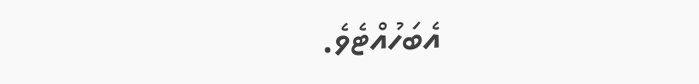އެބަހުއްޓެވެ.